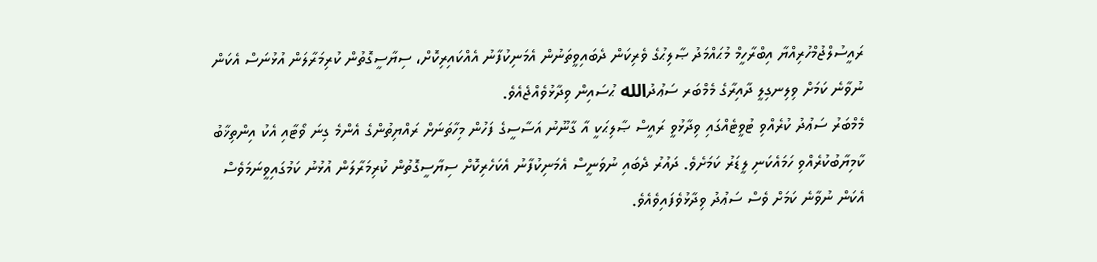ރައީސުލްޖުމްހުރިއްޔާ އިބްރާހީމް މުޙައްމަދު ޞާލިޙުގެ ވެރިކަން ދެބައިވީތަނުން އެމަނިކުފާނު އެއްކައިރިކޮށް، ސިޔާސީގޮތުން ކުރިމަރާލަން އުޅުނަސް އެކަން ނުވާނެ ކަމަށް ވިލިނގިލީ ދާއިރާގެ މެމްބަރ ސަޢުދުالله ޙުސައިން ވިދާޅުވެއްޖެއެވެ.
މެމްބަރު ސަޢުދު ކުރެއްވި ޓުވީޓެއްގައި ވިދާޅުވީ ރައީސް ޞާލިޙަކީ އާ ގާނޫނު އަސާސީގެ ފަހުން މިހާތަނަށް ރައްޔިތުންގެ އެންމެ ގިނަ ވޯޓާއި އެކު އިންތިޚާބު ކާމިޔާބުކުރެއްވި ހަމައެކަނި ލީޑަރު ކަމަށެވެ. ދައުރު ދެބައި ނުވަނީސް އެމަނިކުފާނު އެކަހެރިކޮށް ސިޔާސީގޮތުން ކުރިމަރާލަން އުޅުނު ކަމުގައިވީނަމަވެސް އެކަން ނުވާނެ ކަމަށް ވެސް ސަޢުދު ވިދާޅުވެފައިވެއެވެ.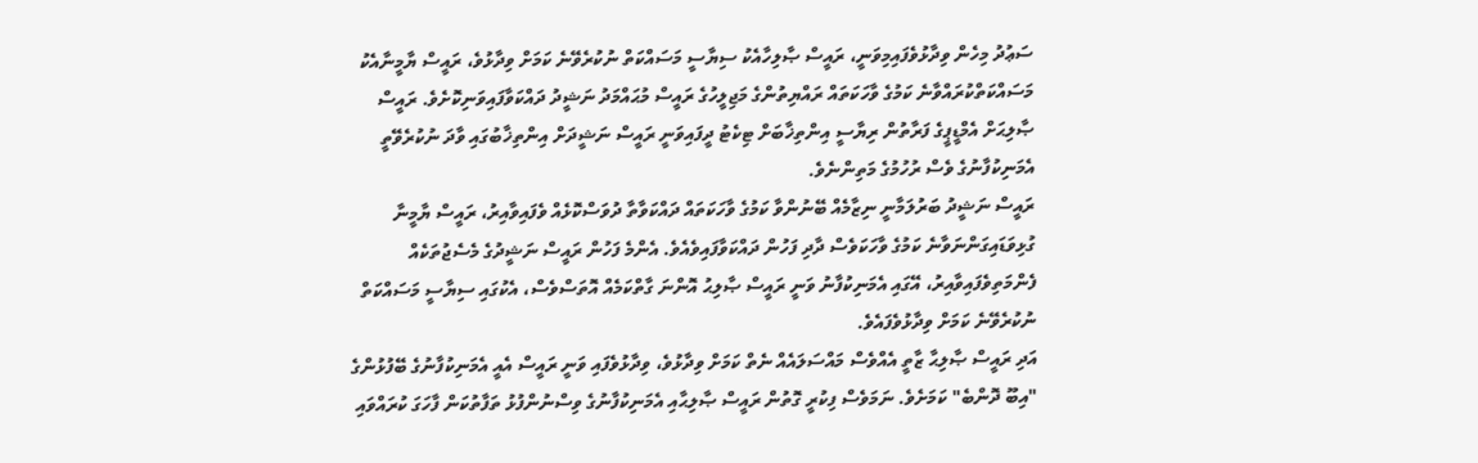ސަޢުދު މިހެން ވިދާޅުވެފައިމިވަނީ، ރައީސް ޞާލިހާއެކު ސިޔާސީ މަސައްކަތް ނުކުރެވޭނެ ކަމަށް ވިދާޅުވެ، ރައީސް ޔާމީނާއެކު މަސައްކަތްކުރައްވާނެ ކަމުގެ ވާހަކަތައް ރައްޔިތުންގެ މަޖިލީހުގެ ރައީސް މުޙައްމަދު ނަޝީދު ދައްކަވާފައިވަނިކޮށެވެ. ރައީސް ޞާލިޙަށް އެމްޑީޕީގެ ފަރާތުން ރިޔާސީ އިންތިޚާބަށް ޓިކެޓު ދީފައިވަނީ ރައީސް ނަޝީދަށް އިންތިޚާބުގައި ވާދަ ނުކުރެވޭތީ އެމަނިކުފާނުގެ ވެސް ރުހުމުގެ މަތިންނެވެ.
ރައީސް ނަޝީދު ބަރުލަމާނީ ނިޒާމެއް ބޭނުންވާ ކަމުގެ ވާހަކަތައް ދައްކަވާތާ ދުވަސްކޮޅެއް ވެފައިވާއިރު، ރައީސް ޔާމީނާ ގުޅިވަޑައިގަންނަވާނެ ކަމުގެ ވާހަކަވެސް ދާދި ފަހުން ދައްކަވާފައިވެއެވެ. އެންމެ ފަހުން ރައީސް ނަޝީދުގެ މެސެޖުތަކެއް ފެންމަތިވެފައިވާއިރު، އޭގައި އެމަނިކުފާނު ވަނީ ރައީސް ޞާލިޙު އޮންނަ ގާތްކަމެއް އޮތަސްވެސް، އެކުގައި ސިޔާސީ މަސައްކަތް ނުކުރެވޭނެ ކަމަށް ވިދާޅުވެފައެވެ.
އަދި ރައީސް ޞާލިޙާ ޒާތީ އެއްވެސް މައްސަލައެއް ނެތް ކަމަށް ވިދާޅުވެ، ވިދާޅުވެފައި ވަނީ ރައީސް އެއީ އެމަނިކުފާނުގެ ބޭފުޅުންގެ "އިބޫ ދޮންބެ" ކަމަށެވެ. ނަމަވެސް ފިކުރީ ގޮތުން ރައީސް ޞާލިޙާއި އެމަނިކުފާނުގެ ވިސްނުންފުޅު ތަފާތުކަން ފާހަގަ ކުރައްވައި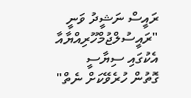ރައީސް ނަޝީދު ވަނީ "ރައީސުލްޖުމްހޫރިއްޔާއާ އެކުގައި ސިޔާސީ ގޮތުން ހުރެވޭކަށް ނެތް"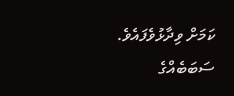ކަމަށް ވިދާޅުވެފައެވެ. ސަބަބެއްގެ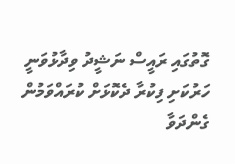ގޮތުގައި ރައީސް ނަޝީދު ވިދާޅުވަނީ ހަރުކަށި ފިކުރާ ދެކޮޅަށް ކުރައްވަމުން ގެންދަވާ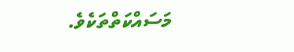މަސައްކަތްތަކެވެ.